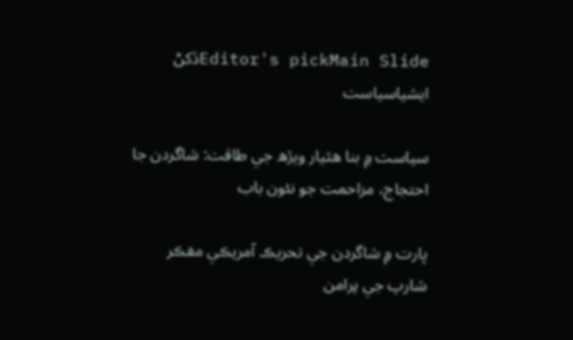Editor's pickMain Slideڏکڻ ايشياسياست

سياست ۾ بنا ھٿيار ويڙھ جي طاقت: شاگردن جا احتجاج، مزاحمت جو نئون باب

ڀارت ۾ شاگردن جي تحريڪ آمريڪي مفڪر شارپ جي پرامن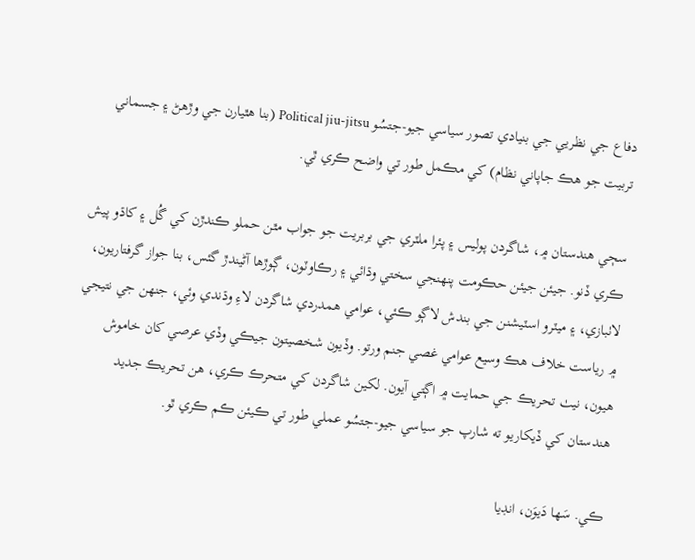دفاع جي نظريي جي بنيادي تصور سياسي جيو-جتسُو Political jiu-jitsu (بنا هٿيارن جي وڙهڻ ۽ جسماني تربيت جو هڪ جاپاني نظام) کي مڪمل طور تي واضح ڪري ٿي.

سڄي هندستان ۾، شاگردن پوليس ۽ پئرا ملٽري جي بربريت جو جواب مٿن حملو ڪندڙن کي گُل ۽ کاڌو پيش ڪري ڏنو. جيئن جيئن حڪومت پنهنجي سختي وڌائي ۽ رڪاوٽون، ڳوڙھا آڻيندڙ گئس، بنا جواز گرفتاريون، لاٺبازي، ۽ ميٽرو اسٽيشنن جي بندش لاڳو ڪئي، عوامي همدردي شاگردن لاءِ وڌندي وئي، جنهن جي نتيجي ۾ رياست خلاف هڪ وسيع عوامي غصي جنم ورتو. وڏيون شخصيتون جيڪي وڏي عرصي کان خاموش هيون، نيٺ تحريڪ جي حمايت ۾ اڳتي آيون. لکين شاگردن کي متحرڪ ڪري، هن تحريڪ جديد هندستان کي ڏيکاريو ته شارپ جو سياسي جيو-جتسُو عملي طور تي ڪيئن ڪم ڪري ٿو.

ڪي. سَها دَيوَن، انڊيا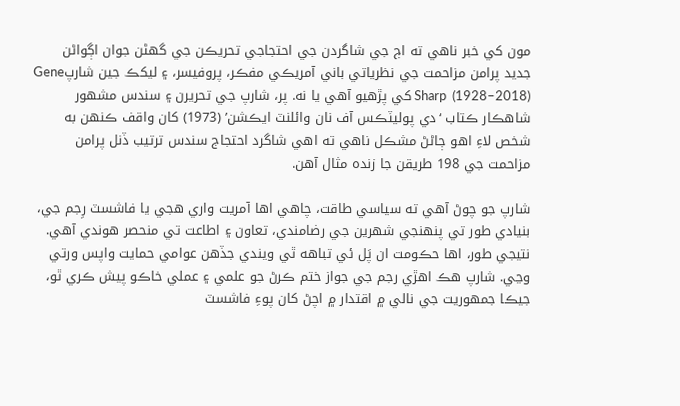مون کي خبر ناهي ته اڄ جي شاگردن جي احتجاجي تحريڪن جي گھڻن جوان اڳواڻن جديد پرامن مزاحمت جي نظرياتي باني آمريڪي مفڪر، پروفيسر، ۽ ليکڪ جين شارپGene Sharp  (1928–2018) کي پڙهيو آهي يا نه. پر، شارپ جي تحريرن ۽ سندس مشهور شاهڪار ڪتاب ‘دي پوليٽڪس آف نان وائلنٽ ايڪشن’ (1973) کان واقف ڪنهن به شخص لاءِ اهو ڄاڻڻ مشڪل ناهي ته اهي شاگرد احتجاج سندس ترتيب ڏنل پرامن مزاحمت جي 198 طريقن جا زنده مثال آهن.

شارپ جو چوڻ آهي ته سياسي طاقت، چاهي اها آمريت واري هجي يا فاشسٽ رِجم جي، بنيادي طور تي پنهنجي شهرين جي رضامندي، تعاون ۽ اطاعت تي منحصر هوندي آهي. نتيجي طور، اها حڪومت ان پَل ئي تباهه ٿي ويندي جڏهن عوامي حمايت واپس ورتي وڃي. شارپ هڪ اهڙي رجم جي جواز ختم ڪرڻ جو علمي ۽ عملي خاڪو پيش ڪري ٿو، جيڪا جمهوريت جي نالي ۾ اقتدار ۾ اچڻ کان پوءِ فاشسٽ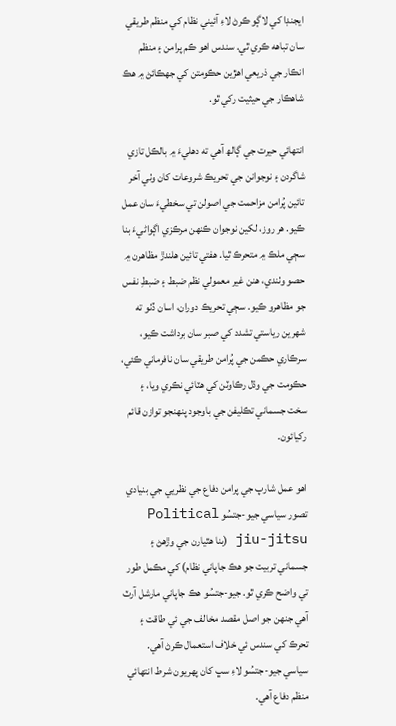ايجنڊا کي لاڳو ڪرڻ لاءِ آئيني نظام کي منظم طريقي سان تباهه ڪري ٿي. سندس اهو ڪم پرامن ۽ منظم انڪار جي ذريعي اهڙين حڪومتن کي جهڪائڻ ۾ هڪ شاهڪار جي حيثيت رکي ٿو.

انتهائي حيرت جي ڳالھ آهي ته دهليءَ ۾ بالڪل تازي شاگردن ۽ نوجوانن جي تحريڪ شروعات کان وٺي آخر تائين پُرامن مزاحمت جي اصولن تي سخطيءَ سان عمل ڪيو. هر روز، لکين نوجوان ڪنھن مرڪزي اڳواڻيءَ بنا سڄي ملڪ ۾ متحرڪ ٿيا. هفتي تائين هلندڙ مظاهرن ۾ حصو وٺندي، ھنن غير معمولي نظم ضبط ۽ ضبطِ نفس جو مظاهرو ڪيو. سڄي تحريڪ دوران، اسان ڏٺو ته شهرين رياستي تشدد کي صبر سان برداشت ڪيو، سرڪاري حڪمن جي پُرامن طريقي سان نافرماني ڪئي، حڪومت جي وڌل رڪاوٽن کي ھٽائي نڪري ويا، ۽ سخت جسماني تڪليفن جي باوجود پنهنجو توازن قائم رکيائون.

اهو عمل شارپ جي پرامن دفاع جي نظريي جي بنيادي تصور سياسي جيو-جتسُو Political jiu-jitsu (بنا هٿيارن جي وڙهڻ ۽ جسماني تربيت جو هڪ جاپاني نظام) کي مڪمل طور تي واضح ڪري ٿو. جيو-جتسُو هڪ جاپاني مارشل آرٽ آهي جنهن جو اصل مقصد مخالف جي ئي طاقت ۽ تحرڪ کي سندس ئي خلاف استعمال ڪرڻ آهي. سياسي جيو-جتسُو لاءِ سڀ کان پهريون شرط انتهائي منظم دفاع آهي.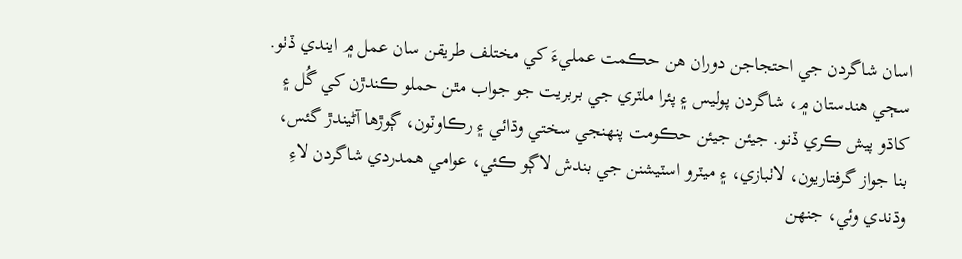اسان شاگردن جي احتجاجن دوران هن حڪمت عمليءَ کي مختلف طريقن سان عمل ۾ ايندي ڏٺو. سڄي هندستان ۾، شاگردن پوليس ۽ پئرا ملٽري جي بربريت جو جواب مٿن حملو ڪندڙن کي گُل ۽ کاڌو پيش ڪري ڏنو. جيئن جيئن حڪومت پنهنجي سختي وڌائي ۽ رڪاوٽون، ڳوڙھا آڻيندڙ گئس، بنا جواز گرفتاريون، لاٺبازي، ۽ ميٽرو اسٽيشنن جي بندش لاڳو ڪئي، عوامي همدردي شاگردن لاءِ وڌندي وئي، جنهن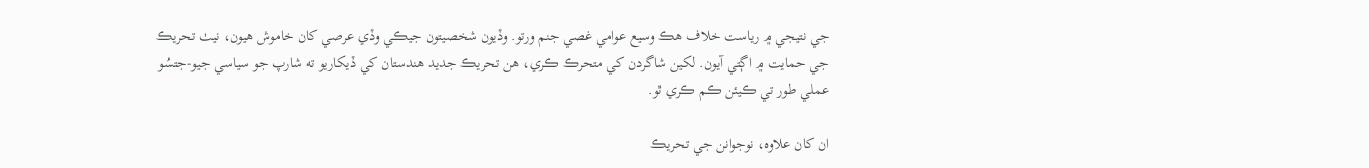جي نتيجي ۾ رياست خلاف هڪ وسيع عوامي غصي جنم ورتو. وڏيون شخصيتون جيڪي وڏي عرصي کان خاموش هيون، نيٺ تحريڪ جي حمايت ۾ اڳتي آيون. لکين شاگردن کي متحرڪ ڪري، هن تحريڪ جديد هندستان کي ڏيکاريو ته شارپ جو سياسي جيو-جتسُو عملي طور تي ڪيئن ڪم ڪري ٿو.

ان کان علاوه، نوجوانن جي تحريڪ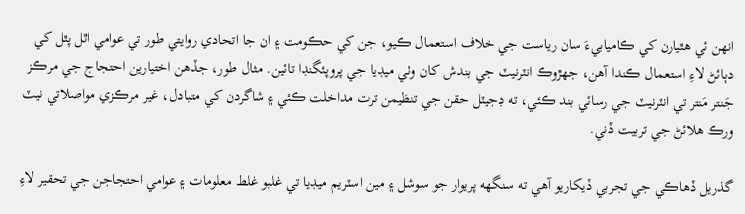انهن ئي هٿيارن کي ڪاميابيءَ سان رياست جي خلاف استعمال ڪيو، جن کي حڪومت ۽ ان جا اتحادي روايتي طور تي عوامي اٿل پٿل کي دٻائڻ لاءِ استعمال ڪندا آهن، جهڙوڪ انٽرنيٽ جي بندش کان وٺي ميڊيا جي پروپئگنڊا تائين. مثال طور، جڏهن اختيارين احتجاج جي مرڪز جَنتر مَنتر تي انٽرنيٽ جي رسائي بند ڪئي، ته ڊجيٽل حقن جي تنظيمن ترت مداخلت ڪئي ۽ شاگردن کي متبادل، غير مرڪزي مواصلاتي نيٽ ورڪ هلائڻ جي تربيت ڏني.

گذريل ڏهاڪي جي تجربي ڏيکاريو آهي ته سنگهه پريوار جو سوشل ۽ مين اسٽريم ميڊيا تي غلبو غلط معلومات ۽ عوامي احتجاجن جي تحقير لاءِ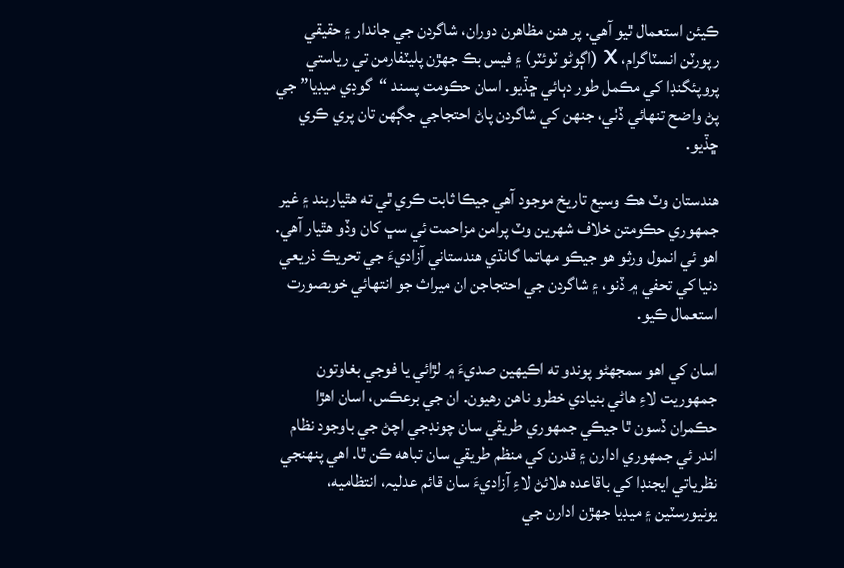ڪيئن استعمال ٿيو آهي. پر هنن مظاهرن دوران، شاگردن جي جاندار ۽ حقيقي رپورٽن انسٽاگرام، X (اڳوڻو ٽوئٽر) ۽ فيس بڪ جهڙن پليٽفارمن تي رياستي پروپئگنڊا کي مڪمل طور دٻائي ڇڏيو. اسان حڪومت پسند “گوڊي ميڊيا” جي پڻ واضح تنهائي ڏٺي، جنهن کي شاگردن پاڻ احتجاجي جڳهن تان پري ڪري ڇڏيو.

هندستان وٽ هڪ وسيع تاريخ موجود آهي جيڪا ثابت ڪري ٿي ته هٿياربند ۽ غير جمهوري حڪومتن خلاف شهرين وٽ پرامن مزاحمت ئي سڀ کان وڏو هٿيار آهي. اهو ئي انمول ورثو ھو جيڪو مهاتما گانڌي هندستاني آزاديءَ جي تحريڪ ذريعي دنيا کي تحفي ۾ ڏنو، ۽ شاگردن جي احتجاجن ان ميراث جو انتهائي خوبصورت استعمال ڪيو.

اسان کي اهو سمجھڻو پوندو ته اڪيهين صديءَ ۾ لڙائي يا فوجي بغاوتون جمهوريت لاءِ هاڻي بنيادي خطرو ناهن رهيون. ان جي برعڪس، اسان اهڙا حڪمران ڏسون ٿا جيڪي جمهوري طريقي سان چونڊجي اچڻ جي باوجود نظام اندر ئي جمهوري ادارن ۽ قدرن کي منظم طريقي سان تباهه ڪن ٿا. اهي پنهنجي نظرياتي ايجنڊا کي باقاعده هلائڻ لاءِ آزاديءَ سان قائم عدليہ، انتظاميه، يونيورسٽين ۽ ميڊيا جهڙن ادارن جي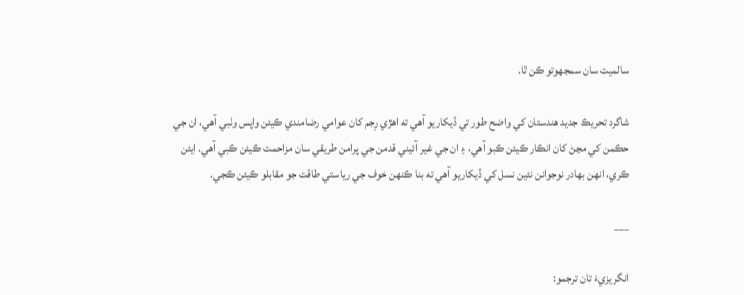سالميت سان سمجھوتو ڪن ٿا.

شاگرد تحريڪ جديد هندستان کي واضح طور تي ڏيکاريو آهي ته اهڙي رِجم کان عوامي رضامندي ڪيئن واپس وٺبي آهي، ان جي حڪمن کي مڃڻ کان انڪار ڪيئن ڪبو آهي، ۽ ان جي غير آئيني قدمن جي پرامن طريقي سان مزاحمت ڪيئن ڪبي آهي. ايئن ڪري، انهن بهادر نوجوانن نئين نسل کي ڏيکاريو آهي ته بنا ڪنهن خوف جي رياستي طاقت جو مقابلو ڪيئن ڪجي.

___

انگريزيءَ تان ترجمو: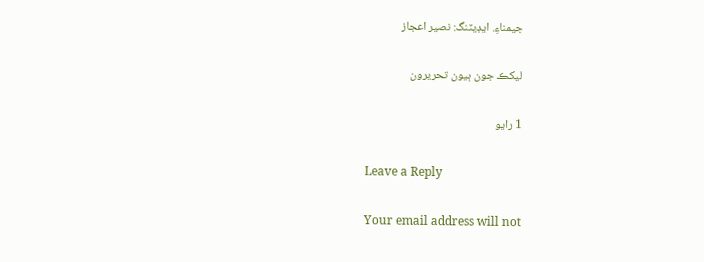جيمناءِ. ايڊيٽنگ: نصير اعجاز

ليکڪ جون ٻيون تحريرون

1 رايو

Leave a Reply

Your email address will not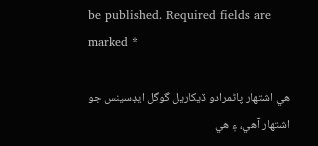be published. Required fields are marked *

هي اشتهار پاڻمرادو ڏيکاريل گوگل ايڊسينس جو اشتهار آهي، ۽ هي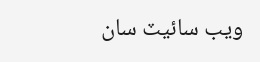ويب سائيٽ سان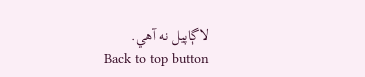لاڳاپيل نه آهي.
Back to top button